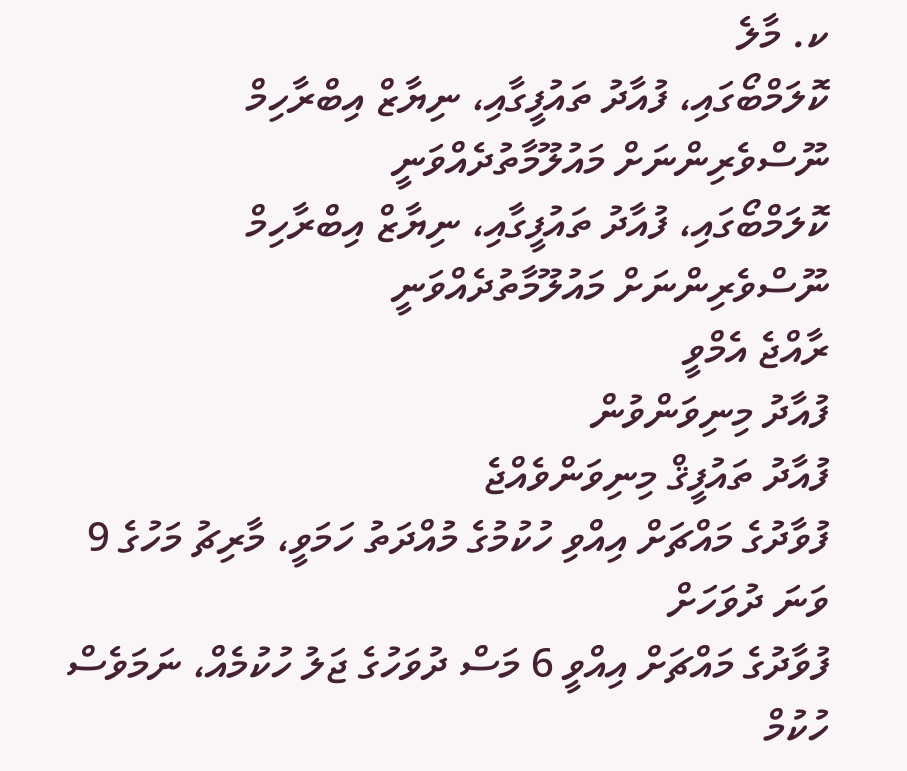ކ. މާލެ
ކޮލަމްބޯގައި، ފުއާދު ތައުފީގާއި، ނިޔާޒް އިބްރާހިމް ނޫސްވެރިންނަށް މައުލޫމާތުދެއްވަނީ
ކޮލަމްބޯގައި، ފުއާދު ތައުފީގާއި، ނިޔާޒް އިބްރާހިމް ނޫސްވެރިންނަށް މައުލޫމާތުދެއްވަނީ
ރާއްޖެ އެމްވީ
ފުއާދު މިނިވަންވުން
ފުއާދު ތައުފީޤް މިނިވަންވެއްޖެ
ފުވާދުގެ މައްޗަށް އިއްވި ހުކުމުގެ މުއްދަތު ހަމަވީ، މާރިޗު މަހުގެ 9 ވަނަ ދުވަހަށް
ފުވާދުގެ މައްޗަށް އިއްވީ 6 މަސް ދުވަހުގެ ޖަލު ހުކުމެއް، ނަމަވެސް ހުކުމް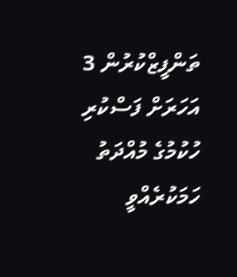ތަންފީޒްކުރުން 3 އަހަރަށް ފަސްކުރި
ހުކުމުގެ މުއްދަތު ހަމަކުރެއްވީ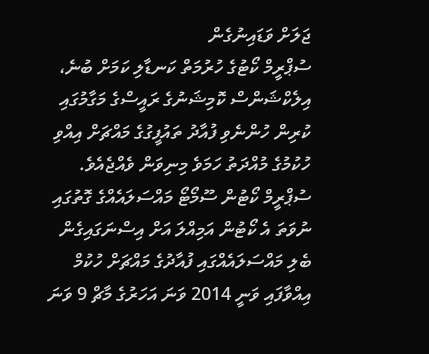ޖަލަށް ވަޑައިނުގެން
ސުޕްރީމް ކޯޓުގެ ހުރުމަތް ކަނޑާލި ކަމަށް ބުނެ، އިލެކްޝަންސް ކޮމިޝަނުގެ ރައީސްގެ މަގާމުގައި ކުރިން ހުންނެވި ފުއާދު ތައުފީގުގެ މައްޗަށް އިއްވި ހުކުމުގެ މުއްދަތު ހަމަވެ މިނިވަން ވެއްޖެއެވެ.
ސުޕްރީމް ކޯޓުން ސޫމޯޓޯ މައްސަލައެއްގެ ގޮތުގައި ނުވަތަ އެ ކޯޓުން އަމިއްލަ އަށް އިސްނަގައިގެން ބެލި މައްސަލައެއްގައި ފުއާދުގެ މައްޗަށް ހުކުމް އިއްވާފައި ވަނީ 2014 ވަނަ އަހަރުގެ މާޗް 9 ވަނަ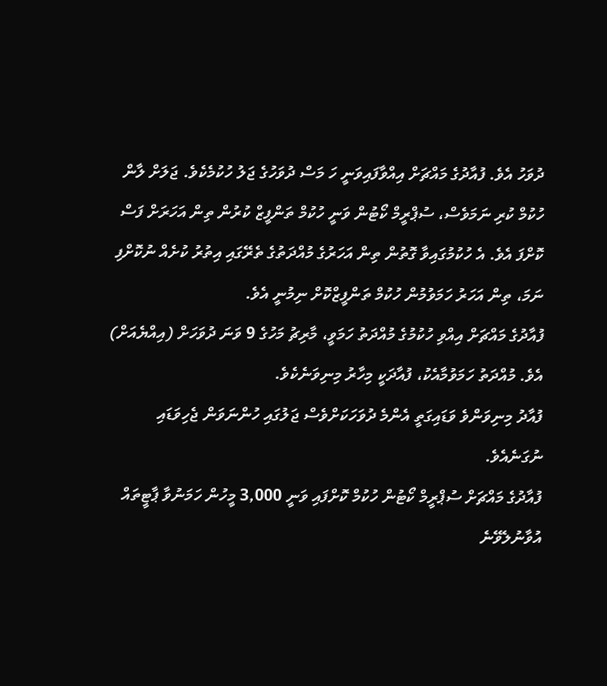ދުވަހު އެވެ. ފުއާދުގެ މައްޗަށް އިއްވާފައިވަނީ ހަ މަސް ދުވަހުގެ ޖަލު ހުކުމެކެވެ. ޖަލަށް ލާން ހުކުމް ކުރި ނަމަވެސް، ސުޕްރީމް ކޯޓުން ވަނީ ހުކުމް ތަންފީޒް ކުރުން ތިން އަހަރަށް ފަސް ކޮށްފަ އެވެ. އެ ހުކުމުގައިވާ ގޮތުން ތިން އަހަރުގެ މުއްދަތުގެ ތެރޭގައި އިތުރު ކުށެއް ނުކޮށްފި ނަމަ، ތިން އަހަރު ހަމަވުމުން ހުކުމް ތަންފީޒްކޮށް ނިމުނީ އެވެ.
ފުއާދުގެ މައްޗަށް އިއްވި ހުކުމުގެ މުއްދަތު ހަމަވީ، މާރިޗު މަހުގެ 9 ވަނަ ދުވަހަށް (އިއްޔެއަށް) އެވެ. މުއްދަތު ހަމަވުމާއެކު، ފުއާދަކީ މިހާރު މިނިވަނެކެވެ.
ފުއާދު މިނިވަންވެ ވަޑައިގަތީ އެންމެ ދުވަހަކަށްވެސް ޖަލުގައި ހުންނަވަން ޖެހިވަޑައި ނުގަނެއެވެ.
ފުއާދުގެ މައްޗަށް ސުޕްރީމް ކޯޓުން ހުކުމް ކޮށްފައި ވަނީ 3,000 މީހުން ހަމަނުވާ ޕާޓީތައް އުވާނުލެވޭނެ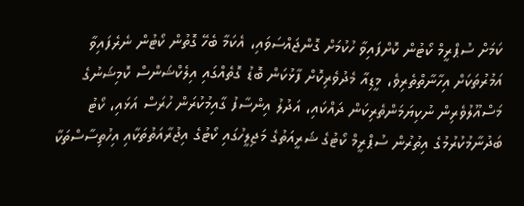ކަމަށް ސުޕްރީމް ކޯޓުން ކޮށްފައިވާ ހުކުމަށް ގޮންޖައްސަވައި، އެކަމާ ބެހޭ ގޮތުން ކޯޓުން ނެރެފައިވާ އަމުރުތަކަށް އިހާނާތްތެރިވެ، މީޑިއާ މެދުވެރިކޮށް ފާޅުކަން ބޮޑު ގޮތެއްގައި އިލެކްޝަންސް ކޮމިޝަނުގެ މަސްއޫލުވެރިން ނުކިޔަމަންތެރިކަން ދައްކައި، އަދުލު އިންސާފު ގާއިމުކުރަން ހުރަސް އަޅައި، ކޯޓު ބަދުނާމުކުރުމުގެ އިތުރުން ސުޕްރީމް ކޯޓުގެ ޝަރީއަތުގެ މަޖިލީހުގައި ކޯޓުގެ އިޖުރާއަތުތަކާއި އިހުތިސާސްތަކާ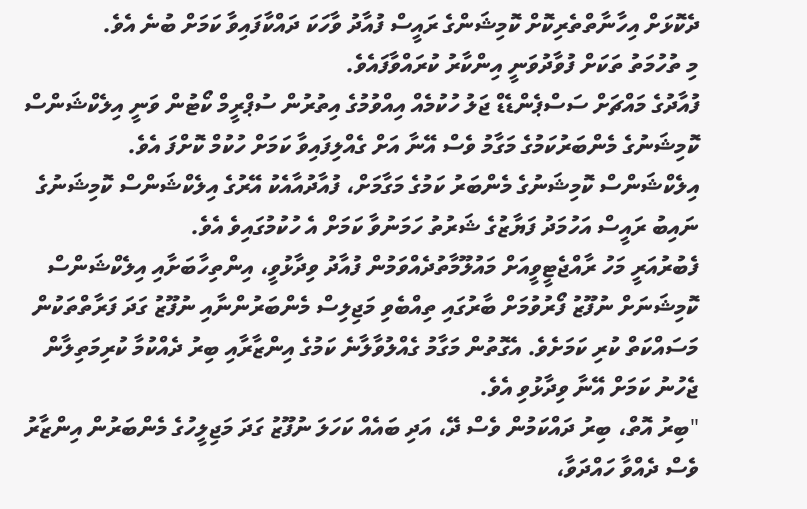ދެކޮޅަށް އިހާނާތްތެރިކޮށް ކޮމިޝަންގެ ރައީސް ފުއާދު ވާހަކަ ދައްކާފައިވާ ކަމަށް ބުނެ އެވެ.
މި ތުހުމަތު ތަކަށް ފުވާދުވަނީ އިންކާރު ކުރައްވާފައެވެ.
ފުއާދުގެ މައްޗަށް ސަސްޕެންޑެޑް ޖަލު ހުކުމެއް އިއްވުމުގެ އިތުރުން ސުޕްރީމް ކޯޓުން ވަނީ އިލެކްޝަންސް ކޮމިޝަނުގެ މެންބަރުކަމުގެ މަގާމު ވެސް އޭނާ އަށް ގެއްލިފައިވާ ކަމަށް ހުކުމް ކޮށްފަ އެވެ. އިލެކްޝަންސް ކޮމިޝަނުގެ މެންބަރު ކަމުގެ މަގާމަށް، ފުއާދުއާއެކު އޭރުގެ އިލެކްޝަންސް ކޮމިޝަނުގެ ނައިބު ރައީސް އަހުމަދު ފަޔާޒުގެ ޝަރުތު ހަމަނުވާ ކަމަށް އެ ހުކުމުގައިވެ އެވެ.
ފެބުރުއަރީ މަހު ރާއްޖެޓީވީއަށް މައުލޫމާތުދެއްވަމުން ފުއާދު ވިދާޅުވީ، އިންތިހާބަށާއި އިލެކްޝަންސް ކޮމިޝަނަށް ނުފޫޒު ފޯރުވުމަށް ބާރުގައި ތިއްބެވި މަޖިލިސް މެންބަރުންނާއި ނުފޫޒު ގަދަ ފަރާތްތަކުން މަސައްކަތް ކުރި ކަމަށެވެ. އެގޮތުން މަގާމު ގެއްލުވާލާނެ ކަމުގެ އިންޒާރާއި ބިރު ދެއްކުމާ ކުރިމަތިލާން ޖެހުނު ކަމަށް އޭނާ ވިދާޅުވި އެވެ.
"ބިރު އޮތް، ބިރު ދައްކަމުން ވެސް ދޭ، އަދި ބައެއް ކަހަލަ ނުފޫޒު ގަދަ މަޖިލީހުގެ މެންބަރުން އިންޒާރު ވެސް ދެއްވާ ހައްދަވާ،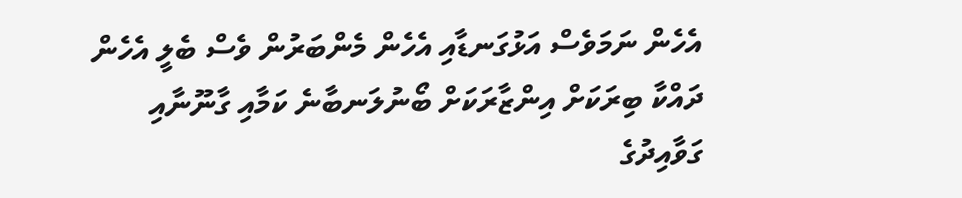އެހެން ނަމަވެސް އަޅުގަނޑާއި އެހެން މެންބަރުން ވެސް ބެލީ އެހެން ދައްކާ ބިރަކަށް އިންޒާރަކަށް ބޯނުލަނބާނެ ކަމާއި ގާނޫނާއި ގަވާއިދުގެ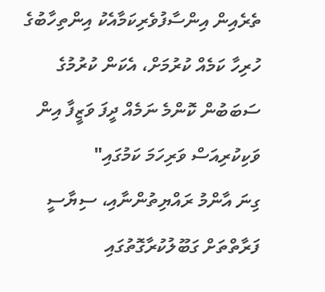ތެރެއިން އިންސާފުވެރިކަމާއެކު އިންތިހާބުގެ ހުރިހާ ކަމެއް ކުރުމަށް، އެކަން ކުރުމުގެ ސަބަބުން ކޮންމެ ނަމެއް ދީފަ ވަޒީފާ އިން ވަކިކުރިއަސް ވަރިހަމަ ކަމުގައި"
ގިނަ އާންމު ރައްޔިތުންނާއި، ސިޔާސީ ފަރާތްތަށް ގަބޫލުކުރާގޮތުގައި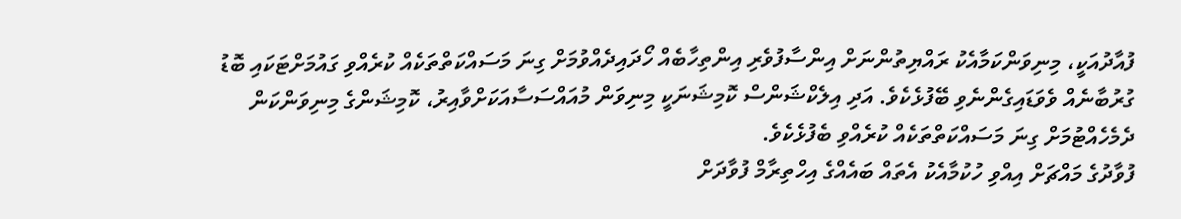ފުއާދުއަކީ، މިނިވަންކަމާއެކު ރައްޔިތުންނަށް އިންސާފުވެރި އިންތިހާބެއް ހޯދައިދެއްވުމަށް ގިނަ މަސައްކަތްތަކެއް ކުރެއްވި ގައުމަށްޓަކައި ބޮޑު ގުރުބާނެއް ވެވަޑައިގެންނެވި ބޭފުޅެކެވެ. އަދި އިލެކްޝަންސް ކޮމިޝަނަކީ މިނިވަން މުއައްސަސާއަކަށްވާއިރު، ކޮމިޝަންގެ މިނިވަންކަން ދެމެހެއްޓުމަށް ގިނަ މަސައްކަތްތަކެއް ކުރެއްވި ބެފުޅެކެވެ.
ފުވާދުގެ މައްޗަށް އިއްވި ހުކުމާއެކު އެތައް ބައެއްގެ އިހްތިރާމް ފުވާދަށް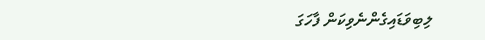ލިބިވަޑައިގެންނެވިކަން ފާހަގަ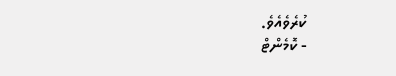ކުރެވެއެވެ.
- ކޮމެންޓް